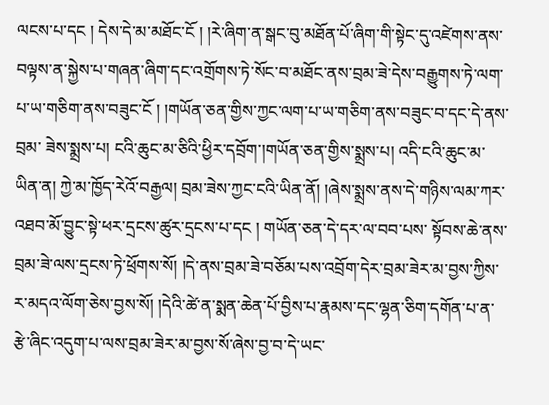ལངས་པ་དང ། དེས་དེ་མ་མཐོང་ངོ ། །རེ་ཞིག་ན་སྒང་བུ་མཐོན་པོ་ཞིག་གི་སྟེང་དུ་འཛེགས་ནས་བལྟས་ན་སྐྱེས་པ་གཞན་ཞིག་དང་འགྲོགས་ཏེ་སོང་བ་མཐོང་ནས་བྲམ་ཟེ་དེས་བརྒྱུགས་ཏེ་ལག་པ་ཡ་གཅིག་ནས་བཟུང་ངོ ། །གཡོན་ཅན་གྱིས་ཀྱང་ལག་པ་ཡ་གཅིག་ནས་བཟུང་བ་དང་དེ་ནས་བྲམ་ ཟེས་སྨྲས་པ། ངའི་ཆུང་མ་ཅིའི་ཕྱིར་དབྲོག་།གཡོན་ཅན་གྱིས་སྨྲས་པ། འདི་ངའི་ཆུང་མ་ཡིན་ན། ཀྱེ་མ་ཁྱོད་རེའོ་བརྒྱལ། བྲམ་ཟེས་ཀྱང་ངའི་ཡིན་ནོ། །ཞེས་སྨྲས་ནས་དེ་གཉིས་ལམ་ཀར་འཐབ་མོ་བྱུང་སྟེ་ཕར་དྲངས་ཚུར་དྲངས་པ་དང ། གཡོན་ཅན་དེ་དར་ལ་བབ་པས་ སྟོབས་ཆེ་ནས་བྲམ་ཟེ་ལས་དྲངས་ཏེ་ཕྲོགས་སོ། །དེ་ནས་བྲམ་ཟེ་བཅོམ་པས་འབྲོག་དེར་བྲམ་ཟེར་མ་བྱས་ཀྱིས་ར་མདའ་ལོག་ཅེས་བྱས་སོ། །དེའི་ཚེ་ན་སྨན་ཆེན་པོ་བྱིས་པ་རྣམས་དང་ལྷན་ཅིག་དགོན་པ་ན་རྩེ་ཞིང་འདུག་པ་ལས་བྲམ་ཟེར་མ་བྱས་སོ་ཞེས་བྱ་བ་དེ་ཡང་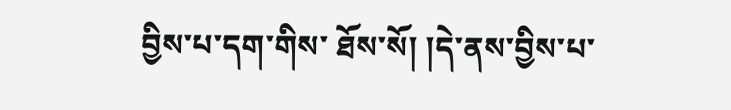བྱིས་པ་དག་གིས་ ཐོས་སོ། །དེ་ནས་བྱིས་པ་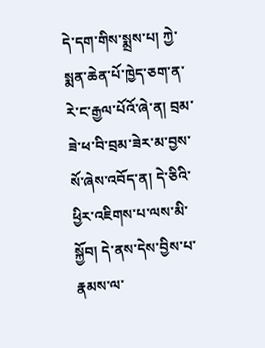དེ་དག་གིས་སྨྲས་པ། ཀྱེ་སྨན་ཆེན་པོ་ཁྱེད་ཅག་ན་རེ་ང་རྒྱལ་པོའོ་ཞེ་ན། བྲམ་ཟེ་ཕ་བི་བྲམ་ཟེར་མ་བྱས་སོ་ཞེས་འབོད་ན། དེ་ཅིའི་ཕྱིར་འཇིགས་པ་ལས་མི་སྐྱོབ། དེ་ནས་དེས་བྱིས་པ་རྣམས་ལ་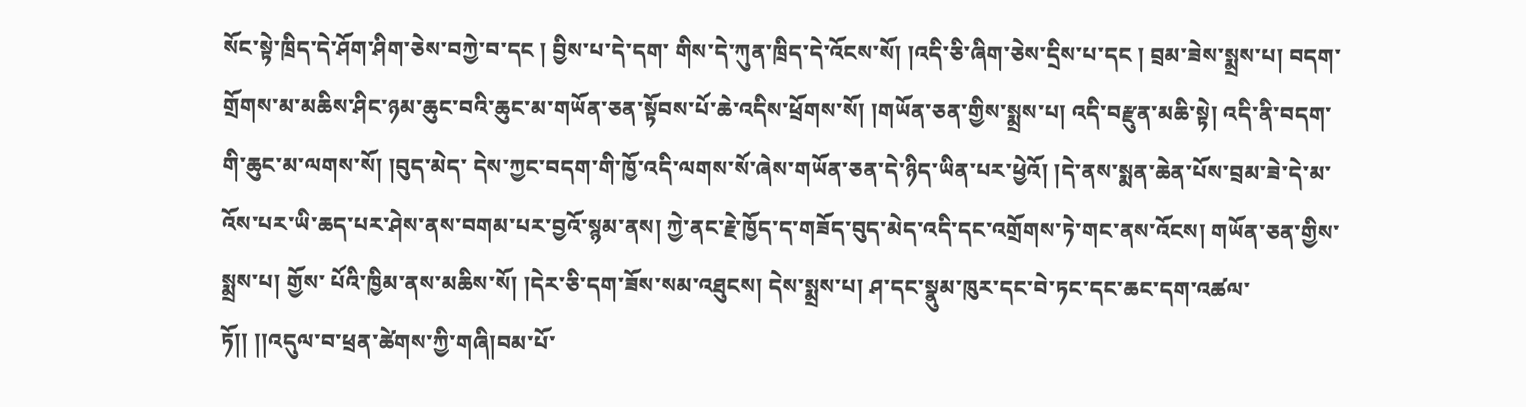སོང་སྟེ་ཁྲིད་དེ་ཤོག་ཤིག་ཅེས་བཀྱེ་བ་དང ། བྱིས་པ་དེ་དག་ གིས་དེ་ཀུན་ཁྲིད་དེ་འོངས་སོ། །འདི་ཅི་ཞིག་ཅེས་དྲིས་པ་དང ། བྲམ་ཟེས་སྨྲས་པ། བདག་གྲོགས་མ་མཆིས་ཤིང་ཉམ་ཆུང་བའི་ཆུང་མ་གཡོན་ཅན་སྟོབས་པོ་ཆེ་འདིས་ཕྲོགས་སོ། །གཡོན་ཅན་གྱིས་སྨྲས་པ། འདི་བརྫུན་མཆི་སྟེ། འདི་ནི་བདག་གི་ཆུང་མ་ལགས་སོ། །བུད་མེད་ དེས་ཀྱང་བདག་གི་ཁྱོ་འདི་ལགས་སོ་ཞེས་གཡོན་ཅན་དེ་ཉིད་ཡིན་པར་ཕྱེའོ། །དེ་ནས་སྨན་ཆེན་པོས་བྲམ་ཟེ་དེ་མ་འོས་པར་ཡི་ཆད་པར་ཤེས་ནས་བགམ་པར་བྱའོ་སྙམ་ནས། ཀྱེ་ནང་རྗེ་ཁྱོད་ད་གཟོད་བུད་མེད་འདི་དང་འགྲོགས་ཏེ་གང་ནས་འོངས། གཡོན་ཅན་གྱིས་སྨྲས་པ། གྱོས་ པོའི་ཁྱིམ་ནས་མཆིས་སོ། །དེར་ཅི་དག་ཟོས་སམ་འཐུངས། དེས་སྨྲས་པ། ཤ་དང་སྣུམ་ཁུར་དང་བེ་ཏང་དང་ཆང་དག་འཚལ་ཏོ།། །།འདུལ་བ་ཕྲན་ཚེགས་ཀྱི་གཞི།བམ་པོ་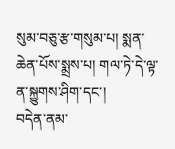སུམ་བཅུ་རྩ་གསུམ་པ། སྨན་ཆེན་པོས་སྨྲས་པ། གལ་ཏེ་དེ་ལྟ་ན་སྐྱུགས་ཤིག་དང་།
བདེན་ནམ་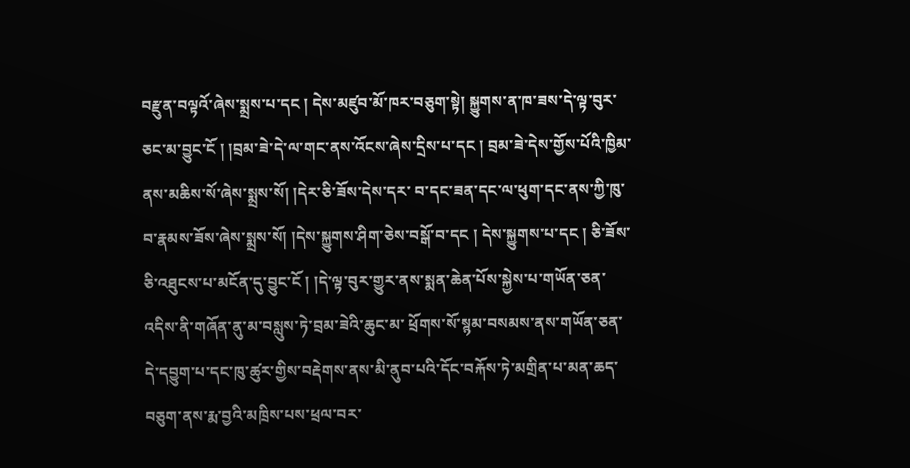བརྫུན་བལྟའོ་ཞེས་སྨྲས་པ་དང ། དེས་མཛུབ་མོ་ཁར་བཅུག་སྟེ། སྐྱུགས་ན་ཁ་ཟས་དེ་ལྟ་བུར་ཅང་མ་བྱུང་ངོ ། །བྲམ་ཟེ་དེ་ལ་གང་ནས་འོངས་ཞེས་དྲིས་པ་དང ། བྲམ་ཟེ་དེས་གྱོས་པོའི་ཁྱིམ་ནས་མཆིས་སོ་ཞེས་སྨྲས་སོ། །དེར་ཅི་ཟོས་དེས་དར་ བ་དང་ཟན་དང་ལ་ཕུག་དང་ནས་ཀྱི་ཁུ་བ་རྣམས་ཟོས་ཞེས་སྨྲས་སོ། །དེས་སྐྱུགས་ཤིག་ཅེས་བསྒོ་བ་དང ། དེས་སྐྱུགས་པ་དང ། ཅི་ཟོས་ཅི་འཐུངས་པ་མངོན་དུ་བྱུང་ངོ ། །དེ་ལྟ་བུར་གྱུར་ནས་སྨན་ཆེན་པོས་སྐྱེས་པ་གཡོན་ཅན་འདིས་ནི་གཞོན་ནུ་མ་བསླུས་ཏེ་བྲམ་ཟེའི་ཆུང་མ་ ཕྲོགས་སོ་སྙམ་བསམས་ནས་གཡོན་ཅན་དེ་དབྱུག་པ་དང་ཁུ་ཚུར་གྱིས་བརྡེགས་ནས་མི་ནུབ་པའི་དོང་བརྐོས་ཏེ་མགྲིན་པ་མན་ཆད་བཅུག་ནས་རྨ་བྱའི་མཁྲིས་པས་ཕྲལ་བར་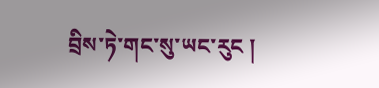བྲིས་ཏེ་གང་སུ་ཡང་རུང །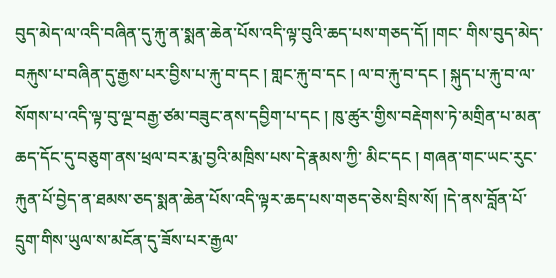བུད་མེད་ལ་འདི་བཞིན་དུ་རྐུ་ན་སྨན་ཆེན་པོས་འདི་ལྟ་བུའི་ཆད་པས་གཅད་དོ། །གང་ གིས་བུད་མེད་བརྐུས་པ་བཞིན་དུ་རྒྱས་པར་བྱིས་པ་རྐུ་བ་དང ། གླང་རྐུ་བ་དང ། ལ་བ་རྐུ་བ་དང ། སྐུད་པ་རྐུ་བ་ལ་སོགས་པ་འདི་ལྟ་བུ་ལྔ་བརྒྱ་ཙམ་བཟུང་ནས་དབྱིག་པ་དང ། ཁུ་ཚུར་གྱིས་བརྡེགས་ཏེ་མགྲིན་པ་མན་ཆད་དོང་དུ་བཅུག་ནས་ཕྲལ་བར་རྨ་བྱའི་མཁྲིས་པས་དེ་རྣམས་ཀྱི་ མིང་དང ། གཞན་གང་ཡང་རུང་རྐུན་པོ་བྱེད་ན་ཐམས་ཅད་སྨན་ཆེན་པོས་འདི་ལྟར་ཆད་པས་གཅད་ཅེས་བྲིས་སོ། །དེ་ནས་བློན་པོ་དྲུག་གིས་ཡུལ་ས་མངོན་དུ་ཟོས་པར་རྒྱལ་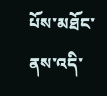པོས་མཐོང་ནས་འདི་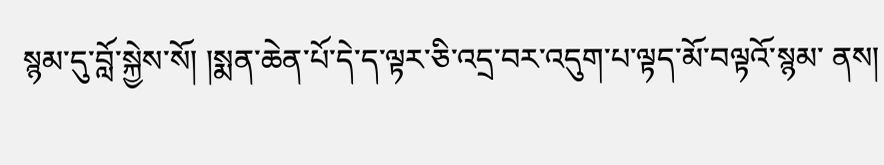སྙམ་དུ་བློ་སྐྱེས་སོ། །སྨན་ཆེན་པོ་དེ་ད་ལྟར་ཅི་འདྲ་བར་འདུག་པ་ལྟད་མོ་བལྟའོ་སྙམ་ ནས།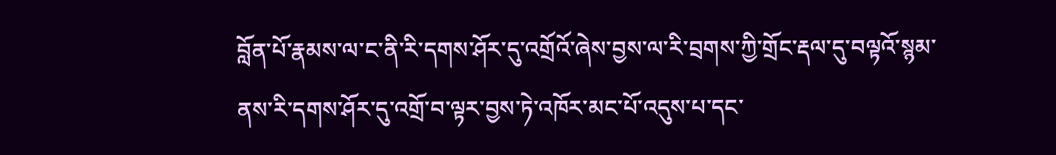བློན་པོ་རྣམས་ལ་ང་ནི་རི་དགས་ཤོར་དུ་འགྲོའོ་ཞེས་བྱས་ལ་རི་བྲགས་ཀྱི་གྲོང་རྡལ་དུ་བལྟའོ་སྙམ་ནས་རི་དགས་ཤོར་དུ་འགྲོ་བ་ལྟར་བྱས་ཏེ་འཁོར་མང་པོ་འདུས་པ་དང་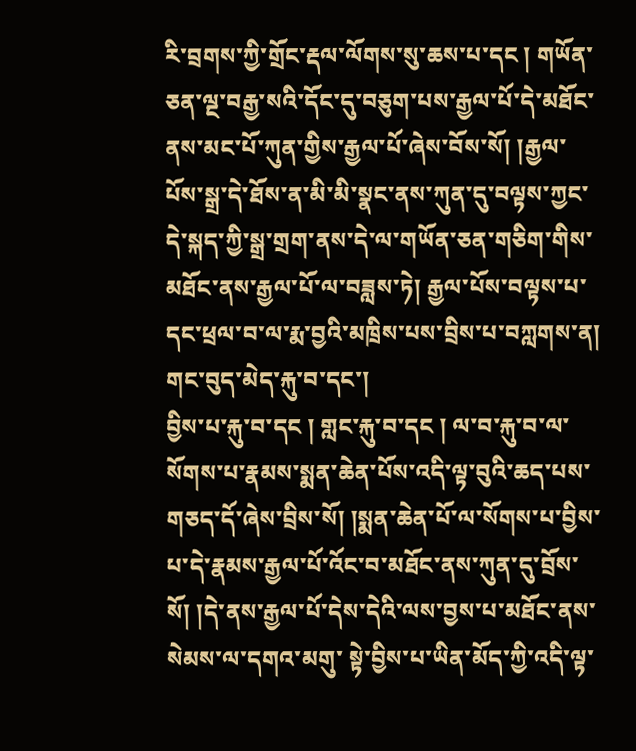རི་བྲགས་ཀྱི་གྲོང་རྡལ་ལོགས་སུ་ཆས་པ་དང ། གཡོན་ཅན་ལྔ་བརྒྱ་སའི་དོང་དུ་བཅུག་པས་རྒྱལ་པོ་དེ་མཐོང་ ནས་མང་པོ་ཀུན་གྱིས་རྒྱལ་པོ་ཞེས་བོས་སོ། །རྒྱལ་པོས་སྒྲ་དེ་ཐོས་ན་མི་མི་སྣང་ནས་ཀུན་དུ་བལྟས་ཀྱང་དེ་སྐད་ཀྱི་སྒྲ་གྲག་ནས་དེ་ལ་གཡོན་ཅན་གཅིག་གིས་མཐོང་ནས་རྒྱལ་པོ་ལ་བཟླས་ཏེ། རྒྱལ་པོས་བལྟས་པ་དང་ཕྲལ་བ་ལ་རྨ་བྱའི་མཁྲིས་པས་བྲིས་པ་བཀླགས་ན། གང་བུད་མེད་རྐུ་བ་དང་།
བྱིས་པ་རྐུ་བ་དང ། གླང་རྐུ་བ་དང ། ལ་བ་རྐུ་བ་ལ་སོགས་པ་རྣམས་སྨན་ཆེན་པོས་འདི་ལྟ་བུའི་ཆད་པས་གཅད་དོ་ཞེས་བྲིས་སོ། །སྨན་ཆེན་པོ་ལ་སོགས་པ་བྱིས་པ་དེ་རྣམས་རྒྱལ་པོ་འོང་བ་མཐོང་ནས་ཀུན་དུ་བྲོས་སོ། །དེ་ནས་རྒྱལ་པོ་དེས་དེའི་ལས་བྱས་པ་མཐོང་ནས་སེམས་ལ་དགའ་མགུ་ སྟེ་བྱིས་པ་ཡིན་མོད་ཀྱི་འདི་ལྟ་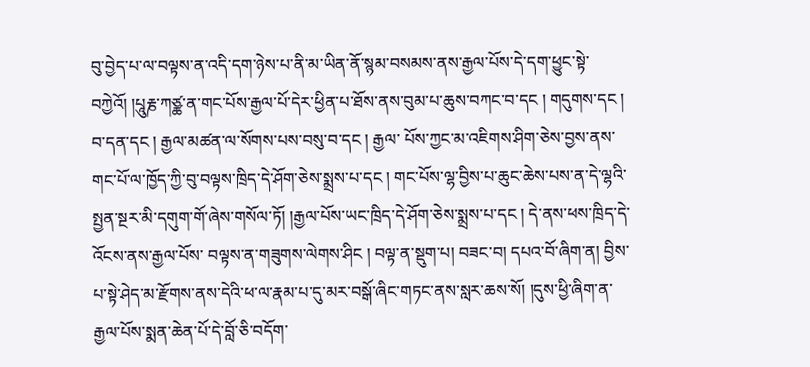བུ་བྱེད་པ་ལ་བལྟས་ན་འདི་དག་ཉེས་པ་ནི་མ་ཡིན་ནོ་སྙམ་བསམས་ནས་རྒྱལ་པོས་དེ་དག་ཕྱུང་སྟེ་བཀྱེའོ། །པཱུརྞ་ཀཙྪ་ན་གང་པོས་རྒྱལ་པོ་དེར་ཕྱིན་པ་ཐོས་ནས་བུམ་པ་ཆུས་བཀང་བ་དང ། གདུགས་དང ། བ་དན་དང ། རྒྱལ་མཚན་ལ་སོགས་པས་བསུ་བ་དང ། རྒྱལ་ པོས་ཀྱང་མ་འཇིགས་ཤིག་ཅེས་བྱས་ནས་གང་པོ་ལ་ཁྱོད་ཀྱི་བུ་བལྟས་ཁྲིད་དེ་ཤོག་ཅེས་སྨྲས་པ་དང ། གང་པོས་ལྷ་བྱིས་པ་ཆུང་ཆེས་པས་ན་དེ་ལྷའི་སྤྱན་སྔར་མི་དགུག་གོ་ཞེས་གསོལ་ཏོ། །རྒྱལ་པོས་ཡང་ཁྲིད་དེ་ཤོག་ཅེས་སྨྲས་པ་དང ། དེ་ནས་ཕས་ཁྲིད་དེ་འོངས་ནས་རྒྱལ་པོས་ བལྟས་ན་གཟུགས་ལེགས་ཤིང ། བལྟ་ན་སྡུག་པ། བཟང་བ། དཔའ་བོ་ཞིག་ན། བྱིས་པ་སྟེ་ཤེད་མ་རྫོགས་ནས་དེའི་ཕ་ལ་རྣམ་པ་དུ་མར་བསྒོ་ཞིང་གཏང་ནས་སླར་ཆས་སོ། །དུས་ཕྱི་ཞིག་ན་རྒྱལ་པོས་སྨན་ཆེན་པོ་དེ་བློ་ཅི་བདོག་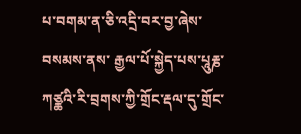པ་བགམ་ན་ཅི་འདྲི་བར་བྱ་ཞེས་བསམས་ནས་ རྒྱལ་པོ་སྐྱེད་པས་པཱུརྞ་ཀཙྪའི་རི་བྲགས་ཀྱི་གྲོང་རྡལ་དུ་གྲོང་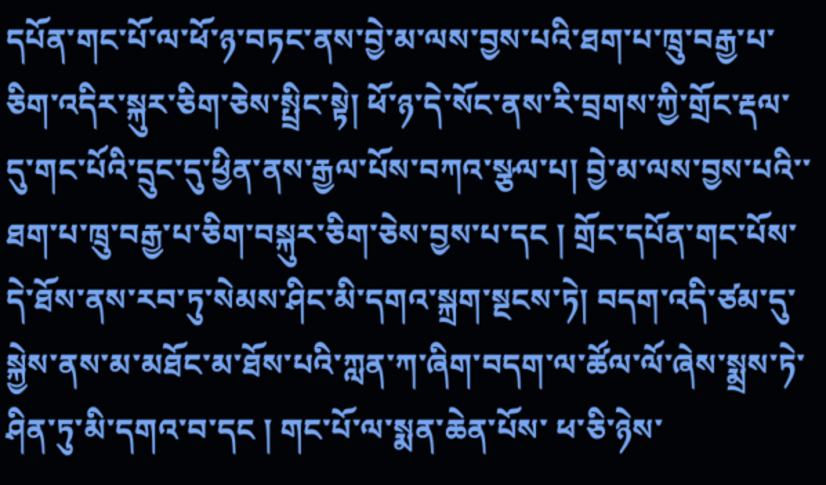དཔོན་གང་པོ་ལ་ཕོ་ཉ་བཏང་ནས་བྱེ་མ་ལས་བྱས་པའི་ཐག་པ་ཁྲུ་བརྒྱ་པ་ཅིག་འདིར་སྐུར་ཅིག་ཅེས་སྤྲིང་སྟེ། ཕོ་ཉ་དེ་སོང་ནས་རི་བྲགས་ཀྱི་གྲོང་རྡལ་དུ་གང་པོའི་དྲུང་དུ་ཕྱིན་ནས་རྒྱལ་པོས་བཀའ་སྩལ་པ། བྱེ་མ་ལས་བྱས་པའི་་ ཐག་པ་ཁྲུ་བརྒྱ་པ་ཅིག་བསྐུར་ཅིག་ཅེས་བྱས་པ་དང ། གྲོང་དཔོན་གང་པོས་དེ་ཐོས་ནས་རབ་ཏུ་སེམས་ཤིང་མི་དགའ་སྐྲག་སྔངས་ཏེ། བདག་འདི་ཙམ་དུ་སྐྱེས་ནས་མ་མཐོང་མ་ཐོས་པའི་ཀླན་ཀ་ཞིག་བདག་ལ་ཚོལ་ལོ་ཞེས་སྨྲས་ཏེ་ཤིན་ཏུ་མི་དགའ་བ་དང ། གང་པོ་ལ་སྨན་ཆེན་པོས་ ཕ་ཅི་ཉེས་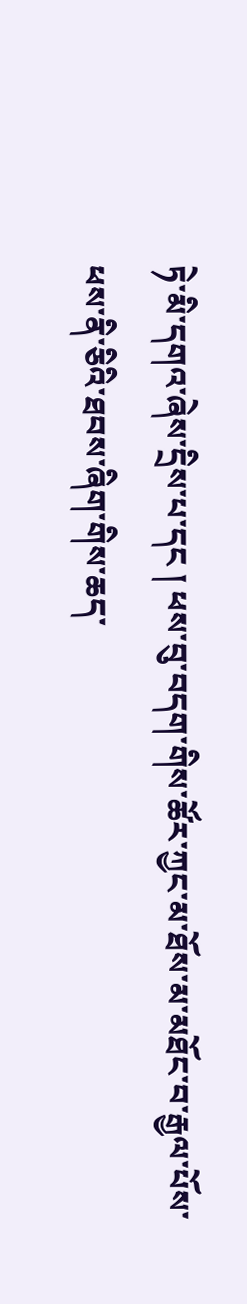ཏེ་མི་དགའ་ཞེས་དྲིས་པ་དང ། ཕས་བུ་བདག་གིས་ཚོར་ཀྱང་མ་ཐོས་མ་མཐོང་བ་རྒྱལ་པོས་ཕས་ནི་ཅིའི་ཐབས་ཞིག་གིས་ཆད་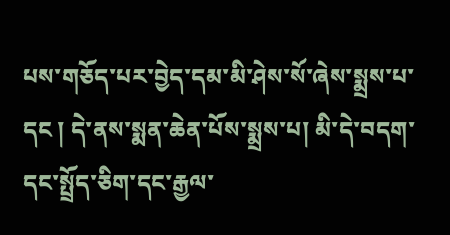པས་གཅོད་པར་བྱེད་དམ་མི་ཤེས་སོ་ཞེས་སྨྲས་པ་དང ། དེ་ནས་སྨན་ཆེན་པོས་སྨྲས་པ། མི་དེ་བདག་དང་སྤྲོད་ཅིག་དང་རྒྱལ་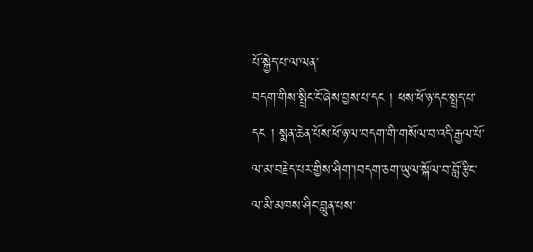པོ་སྐྱེད་པ་ལ་ལན་
བདག་གིས་སྤྲིང་ངོ་ཞེས་བྱས་པ་དང ། ཕས་ཕོ་ཉ་དང་སྤྲད་པ་དང ། སྨན་ཆེན་པོས་ཕོ་ཉ་ལ་བདག་གི་གསོལ་བ་འདི་རྒྱལ་པོ་ལ་མ་བརྗེད་པར་གྱིས་ཤིག་།བདག་ཅག་ཡུལ་སྐོལ་བ་བློ་རྩིང་ལ་མི་མཁས་ཤིང་བླུན་པས་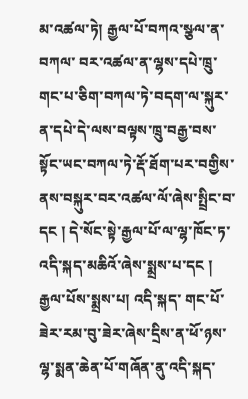མ་འཚལ་ཏེ། རྒྱལ་པོ་བཀའ་སྩལ་ན་བཀལ་ བར་འཚལ་ན་ལྷས་དཔེ་ཁྲུ་གང་པ་ཅིག་བཀལ་ཏེ་བདག་ལ་སྐུར་ན་དཔེ་དེ་ལས་བལྟས་ཁྲུ་བརྒྱ་བས་སྟོང་ཡང་བཀལ་ཏེ་རྡོ་ཐོག་པར་བགྱིས་ནས་བསྐུར་བར་འཚལ་ལོ་ཞེས་སྤྲིང་བ་དང ། དེ་སོང་སྟེ་རྒྱལ་པོ་ལ་ལྷ་ཁོང་ཏ་འདི་སྐད་མཆིའོ་ཞེས་སྨྲས་པ་དང ། རྒྱལ་པོས་སྨྲས་པ། འདི་སྐད་ གང་པོ་ཟེར་རམ་བུ་ཟེར་ཞེས་དྲིས་ན་ཕོ་ཉས་ལྷ་སྨན་ཆེན་པོ་གཞོན་ནུ་འདི་སྐད་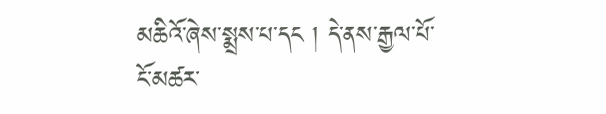མཆིའོ་ཞེས་སྨྲས་པ་དང ། དེ་ནས་རྒྱལ་པོ་ངོ་མཚར་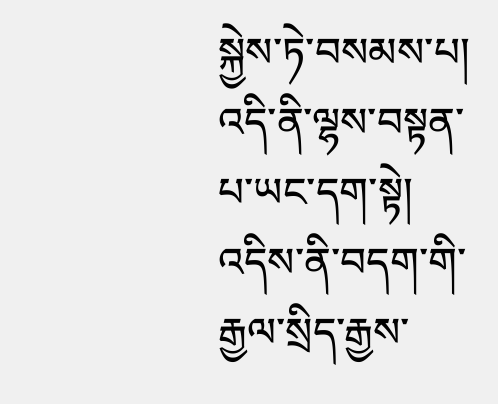སྐྱེས་ཏེ་བསམས་པ། འདི་ནི་ལྷས་བསྟན་པ་ཡང་དག་སྟེ། འདིས་ནི་བདག་གི་རྒྱལ་སྲིད་རྒྱས་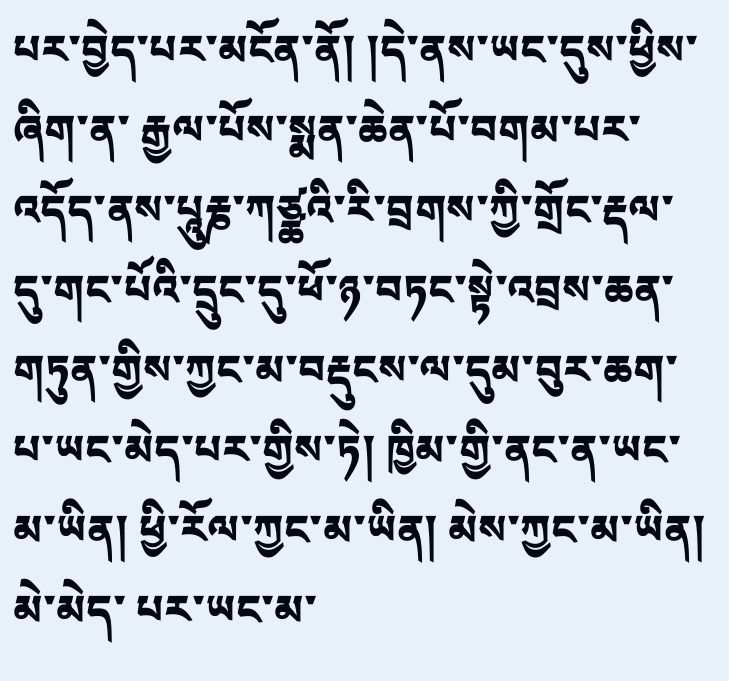པར་བྱེད་པར་མངོན་ནོ། །དེ་ནས་ཡང་དུས་ཕྱིས་ཞིག་ན་ རྒྱལ་པོས་སྨན་ཆེན་པོ་བགམ་པར་འདོད་ནས་པཱུརྞ་ཀཙྪའི་རི་བྲགས་ཀྱི་གྲོང་རྡལ་དུ་གང་པོའི་དྲུང་དུ་ཕོ་ཉ་བཏང་སྟེ་འབྲས་ཆན་གཏུན་གྱིས་ཀྱང་མ་བརྡུངས་ལ་དུམ་བུར་ཆག་པ་ཡང་མེད་པར་གྱིས་ཏེ། ཁྱིམ་གྱི་ནང་ན་ཡང་མ་ཡིན། ཕྱི་རོལ་ཀྱང་མ་ཡིན། མེས་ཀྱང་མ་ཡིན། མེ་མེད་ པར་ཡང་མ་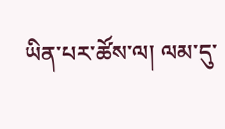ཡིན་པར་ཚོས་ལ། ལམ་དུ་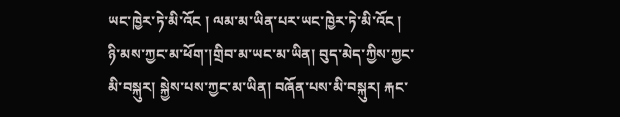ཡང་ཁྱེར་ཏེ་མི་འོང ། ལམ་མ་ཡིན་པར་ཡང་ཁྱེར་ཏེ་མི་འོང ། ཉི་མས་ཀྱང་མ་ཕོག་།གྲིབ་མ་ཡང་མ་ཡིན། བུད་མེད་ཀྱིས་ཀྱང་མི་བསྐུར། སྐྱེས་པས་ཀྱང་མ་ཡིན། བཞོན་པས་མི་བསྐུར། རྐང་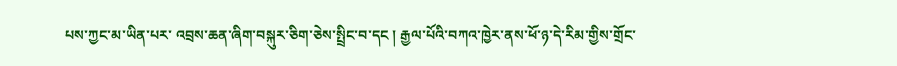པས་ཀྱང་མ་ཡིན་པར་ འབྲས་ཆན་ཞིག་བསྐུར་ཅིག་ཅེས་སྤྲིང་བ་དང ། རྒྱལ་པོའི་བཀའ་ཁྱེར་ནས་ཕོ་ཉ་དེ་རིམ་གྱིས་གྲོང་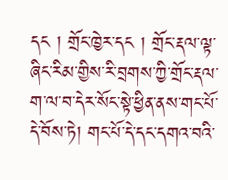དང ། གྲོང་ཁྱེར་དང ། གྲོང་རྡལ་ལྟ་ཞིང་རིམ་གྱིས་རི་བྲགས་ཀྱི་གྲོང་རྡལ་ག་ལ་བ་དེར་སོང་སྟེ་ཕྱིན་ནས་གང་པོ་དེ་བོས་ཏེ། གང་པོ་དེ་དང་དགའ་བའི་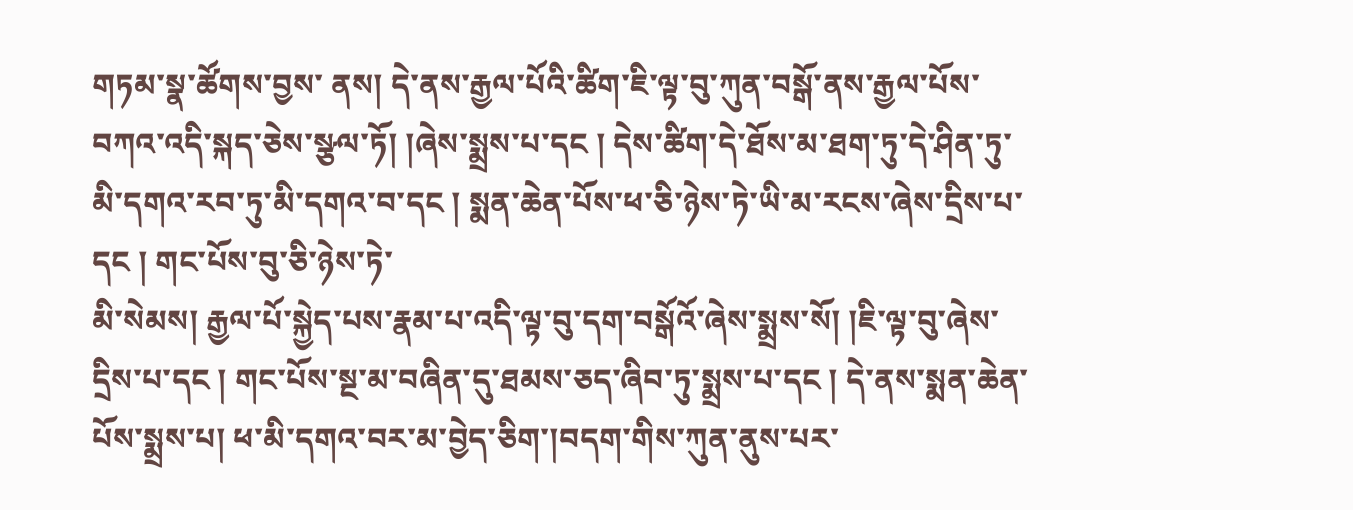གཏམ་སྣ་ཚོགས་བྱས་ ནས། དེ་ནས་རྒྱལ་པོའི་ཚིག་ཇི་ལྟ་བུ་ཀུན་བསྒོ་ནས་རྒྱལ་པོས་བཀའ་འདི་སྐད་ཅེས་སྩལ་ཏོ། །ཞེས་སྨྲས་པ་དང ། དེས་ཚིག་དེ་ཐོས་མ་ཐག་ཏུ་དེ་ཤིན་ཏུ་མི་དགའ་རབ་ཏུ་མི་དགའ་བ་དང ། སྨན་ཆེན་པོས་ཕ་ཅི་ཉེས་ཏེ་ཡི་མ་རངས་ཞེས་དྲིས་པ་དང ། གང་པོས་བུ་ཅི་ཉེས་ཏེ་
མི་སེམས། རྒྱལ་པོ་སྐྱེད་པས་རྣམ་པ་འདི་ལྟ་བུ་དག་བསྒོའོ་ཞེས་སྨྲས་སོ། །ཇི་ལྟ་བུ་ཞེས་དྲིས་པ་དང ། གང་པོས་སྔ་མ་བཞིན་དུ་ཐམས་ཅད་ཞིབ་ཏུ་སྨྲས་པ་དང ། དེ་ནས་སྨན་ཆེན་པོས་སྨྲས་པ། ཕ་མི་དགའ་བར་མ་བྱེད་ཅིག་།བདག་གིས་ཀུན་ནུས་པར་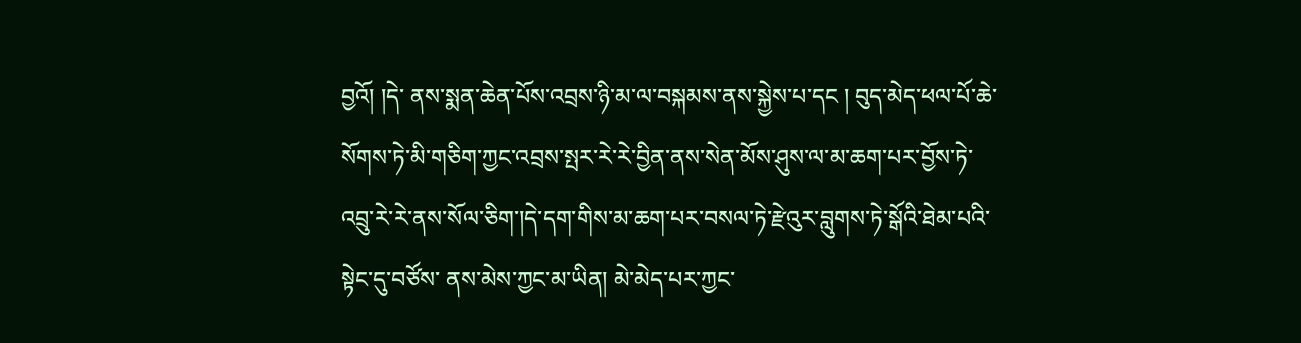བྱའོ། །དེ་ ནས་སྨན་ཆེན་པོས་འབྲས་ཉི་མ་ལ་བསྐམས་ནས་སྐྱེས་པ་དང ། བུད་མེད་ཕལ་པོ་ཆེ་སོགས་ཏེ་མི་གཅིག་ཀྱང་འབྲས་སྤར་རེ་རེ་བྱིན་ནས་སེན་མོས་ཤུས་ལ་མ་ཆག་པར་བྱོས་ཏེ་འབྲུ་རེ་རེ་ནས་སོལ་ཅིག་།དེ་དག་གིས་མ་ཆག་པར་བསལ་ཏེ་རྫེའུར་བླུགས་ཏེ་སྒོའི་ཐེམ་པའི་སྟེང་དུ་བཙོས་ ནས་མེས་ཀྱང་མ་ཡིན། མེ་མེད་པར་ཀྱང་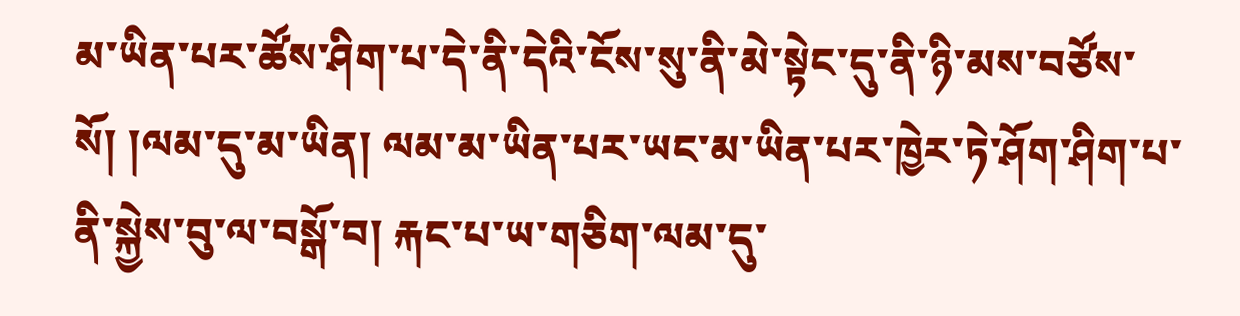མ་ཡིན་པར་ཚོས་ཤིག་པ་དེ་ནི་དེའི་ངོས་སུ་ནི་མེ་སྟེང་དུ་ནི་ཉི་མས་བཙོས་སོ། །ལམ་དུ་མ་ཡིན། ལམ་མ་ཡིན་པར་ཡང་མ་ཡིན་པར་ཁྱེར་ཏེ་ཤོག་ཤིག་པ་ནི་སྐྱེས་བུ་ལ་བསྒོ་བ། རྐང་པ་ཡ་གཅིག་ལམ་དུ་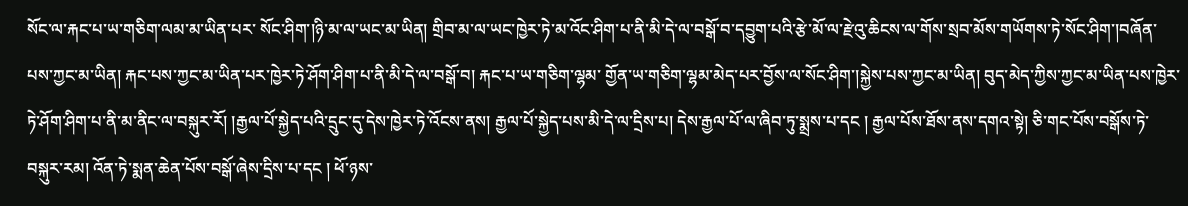སོང་ལ་རྐང་པ་ཡ་གཅིག་ལམ་མ་ཡིན་པར་ སོང་ཤིག་།ཉི་མ་ལ་ཡང་མ་ཡིན། གྲིབ་མ་ལ་ཡང་ཁྱེར་ཏེ་མ་འོང་ཤིག་པ་ནི་མི་དེ་ལ་བསྒོ་བ་དབྱུག་པའི་རྩེ་མོ་ལ་རྫེའུ་ཆིངས་ལ་གོས་སྲབ་མོས་གཡོགས་ཏེ་སོང་ཤིག་།བཞོན་པས་ཀྱང་མ་ཡིན། རྐང་པས་ཀྱང་མ་ཡིན་པར་ཁྱེར་ཏེ་ཤོག་ཤིག་པ་ནི་མི་དེ་ལ་བསྒོ་བ། རྐང་པ་ཡ་གཅིག་ལྷམ་ གྱོན་ཡ་གཅིག་ལྷམ་མེད་པར་བྱོས་ལ་སོང་ཤིག་།སྐྱེས་པས་ཀྱང་མ་ཡིན། བུད་མེད་ཀྱིས་ཀྱང་མ་ཡིན་པས་ཁྱེར་ཏེ་ཤོག་ཤིག་པ་ནི་མ་ནིང་ལ་བསྐུར་རོ། །རྒྱལ་པོ་སྐྱེད་པའི་དྲུང་དུ་དེས་ཁྱེར་ཏེ་འོངས་ནས། རྒྱལ་པོ་སྐྱེད་པས་མི་དེ་ལ་དྲིས་པ། དེས་རྒྱལ་པོ་ལ་ཞིབ་ཏུ་སྨྲས་པ་དང ། རྒྱལ་པོས་ཐོས་ནས་དགའ་སྟེ། ཅི་གང་པོས་བསྒོས་ཏེ་བསྐུར་རམ། འོན་ཏེ་སྨན་ཆེན་པོས་བསྒོ་ཞེས་དྲིས་པ་དང ། ཕོ་ཉས་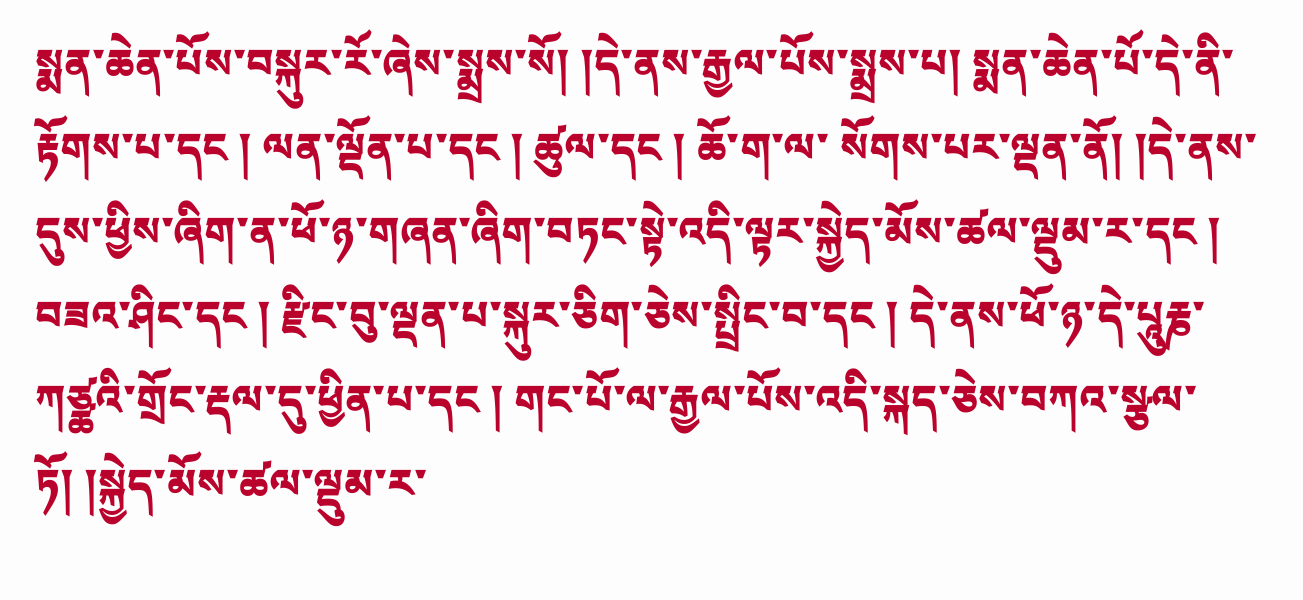སྨན་ཆེན་པོས་བསྐུར་རོ་ཞེས་སྨྲས་སོ། །དེ་ནས་རྒྱལ་པོས་སྨྲས་པ། སྨན་ཆེན་པོ་དེ་ནི་རྟོགས་པ་དང ། ལན་ལྡོན་པ་དང ། ཚུལ་དང ། ཆོ་ག་ལ་ སོགས་པར་ལྡན་ནོ། །དེ་ནས་དུས་ཕྱིས་ཞིག་ན་ཕོ་ཉ་གཞན་ཞིག་བཏང་སྟེ་འདི་ལྟར་སྐྱེད་མོས་ཚལ་ལྡུམ་ར་དང ། བཟའ་ཤིང་དང ། རྫིང་བུ་ལྡན་པ་སྐུར་ཅིག་ཅེས་སྤྲིང་བ་དང ། དེ་ནས་ཕོ་ཉ་དེ་པཱུརྞ་ཀཙྪའི་གྲོང་རྡལ་དུ་ཕྱིན་པ་དང ། གང་པོ་ལ་རྒྱལ་པོས་འདི་སྐད་ཅེས་བཀའ་སྩལ་
ཏོ། །སྐྱེད་མོས་ཚལ་ལྡུམ་ར་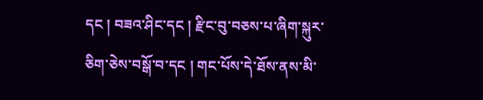དང ། བཟའ་ཤིང་དང ། རྫིང་བུ་བཅས་པ་ཞིག་སྐུར་ཅིག་ཅེས་བསྒོ་བ་དང ། གང་པོས་དེ་ཐོས་ནས་མི་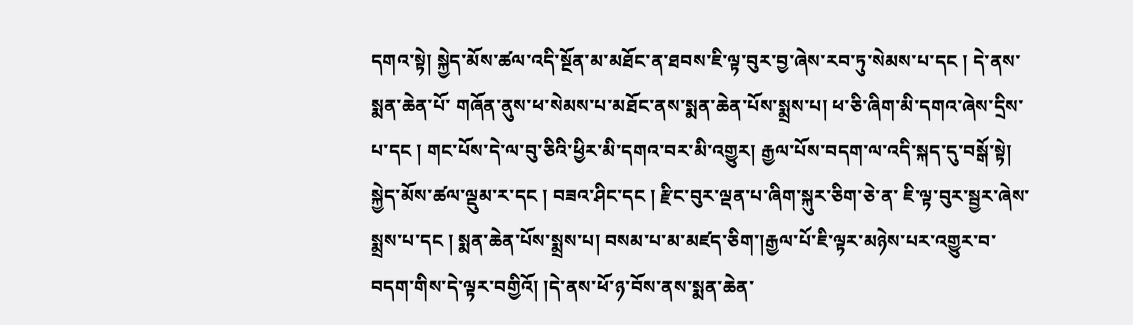དགའ་སྟེ། སྐྱེད་མོས་ཚལ་འདི་སྔོན་མ་མཐོང་ན་ཐབས་ཇི་ལྟ་བུར་བྱ་ཞེས་རབ་ཏུ་སེམས་པ་དང ། དེ་ནས་སྨན་ཆེན་པོ་ གཞོན་ནུས་ཕ་སེམས་པ་མཐོང་ནས་སྨན་ཆེན་པོས་སྨྲས་པ། ཕ་ཅི་ཞིག་མི་དགའ་ཞེས་དྲིས་པ་དང ། གང་པོས་དེ་ལ་བུ་ཅིའི་ཕྱིར་མི་དགའ་བར་མི་འགྱུར། རྒྱལ་པོས་བདག་ལ་འདི་སྐད་དུ་བསྒོ་སྟེ། སྐྱེད་མོས་ཚལ་ལྡུམ་ར་དང ། བཟའ་ཤིང་དང ། རྫིང་བུར་ལྡན་པ་ཞིག་སྐུར་ཅིག་ཅེ་ན་ ཇི་ལྟ་བུར་སྦྱར་ཞེས་སྨྲས་པ་དང ། སྨན་ཆེན་པོས་སྨྲས་པ། བསམ་པ་མ་མཛད་ཅིག་།རྒྱལ་པོ་ཇི་ལྟར་མཉེས་པར་འགྱུར་བ་བདག་གིས་དེ་ལྟར་བགྱིའོ། །དེ་ནས་ཕོ་ཉ་བོས་ནས་སྨན་ཆེན་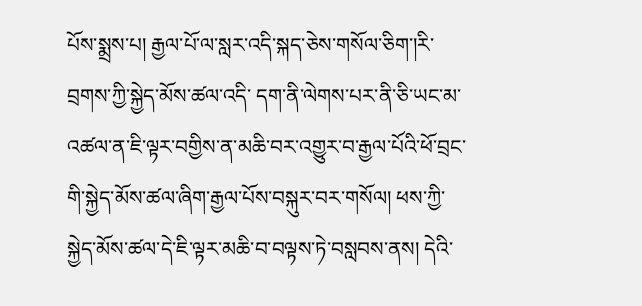པོས་སྨྲས་པ། རྒྱལ་པོ་ལ་སླར་འདི་སྐད་ཅེས་གསོལ་ཅིག་།རི་བྲགས་ཀྱི་སྐྱེད་མོས་ཚལ་འདི་ དག་ནི་ལེགས་པར་ནི་ཅི་ཡང་མ་འཚལ་ན་ཇི་ལྟར་བགྱིས་ན་མཆི་བར་འགྱུར་བ་རྒྱལ་པོའི་ཕོ་བྲང་གི་སྐྱེད་མོས་ཚལ་ཞིག་རྒྱལ་པོས་བསྐུར་བར་གསོལ། ཕས་ཀྱི་སྐྱེད་མོས་ཚལ་དེ་ཇི་ལྟར་མཆི་བ་བལྟས་ཏེ་བསླབས་ནས། དེའི་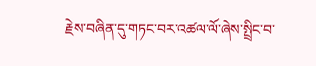རྗེས་བཞིན་དུ་གཏང་བར་འཚལ་ལོ་ཞེས་སྤྲིང་བ་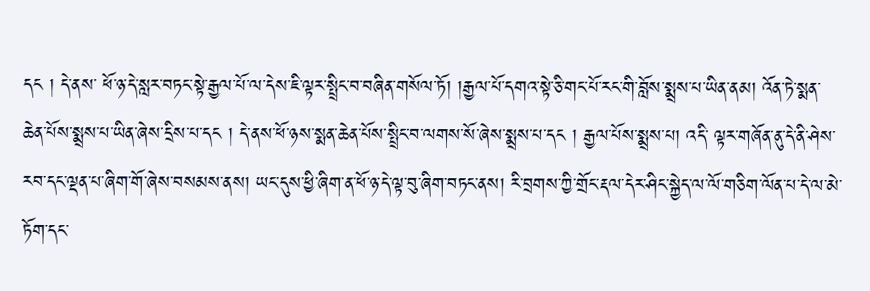དང ། དེ་ནས་ ཕོ་ཉ་དེ་སླར་བཏང་སྟེ་རྒྱལ་པོ་ལ་དེས་ཇི་ལྟར་སྤྲིང་བ་བཞིན་གསོལ་ཏོ། །རྒྱལ་པོ་དགའ་སྟེ་ཅི་གང་པོ་རང་གི་བློས་སྨྲས་པ་ཡིན་ནམ། འོན་ཏེ་སྨན་ཆེན་པོས་སྨྲས་པ་ཡིན་ཞེས་དྲིས་པ་དང ། དེ་ནས་ཕོ་ཉས་སྨན་ཆེན་པོས་སྤྲིང་བ་ལགས་སོ་ཞེས་སྨྲས་པ་དང ། རྒྱལ་པོས་སྨྲས་པ། འདི་ ལྟར་གཞོན་ནུ་དེ་ནི་ཤེས་རབ་དང་ལྡན་པ་ཞིག་གོ་ཞེས་བསམས་ནས། ཡང་དུས་ཕྱི་ཞིག་ན་ཕོ་ཉ་དེ་ལྟ་བུ་ཞིག་བཏང་ནས། རི་བྲགས་ཀྱི་གྲོང་རྡལ་དེར་ཤིང་སྐྱེད་ལ་ལོ་གཅིག་ལོན་པ་དེ་ལ་མེ་ཏོག་དང་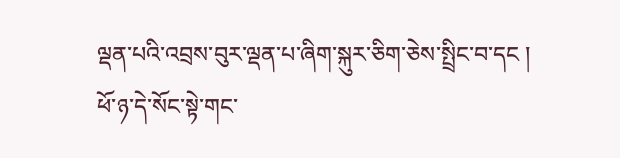ལྡན་པའི་འབྲས་བུར་ལྡན་པ་ཞིག་སྐུར་ཅིག་ཅེས་སྤྲིང་བ་དང ། ཕོ་ཉ་དེ་སོང་སྟེ་གང་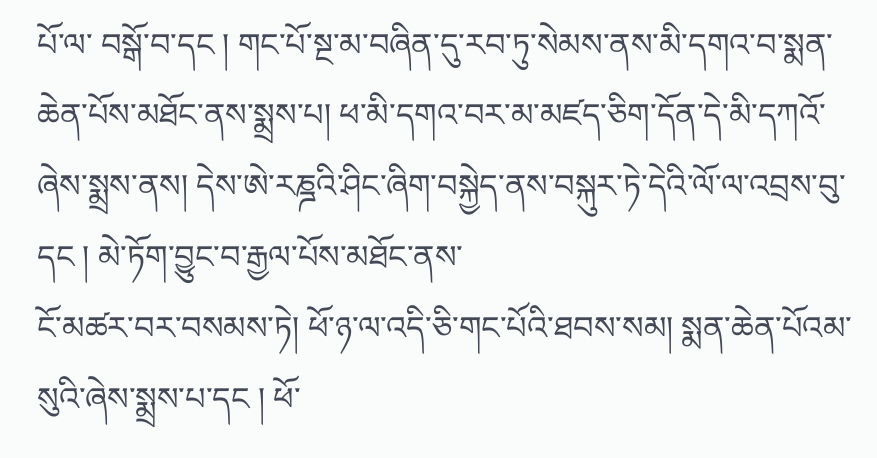པོ་ལ་ བསྒོ་བ་དང ། གང་པོ་སྔ་མ་བཞིན་དུ་རབ་ཏུ་སེམས་ནས་མི་དགའ་བ་སྨན་ཆེན་པོས་མཐོང་ནས་སྨྲས་པ། ཕ་མི་དགའ་བར་མ་མཛད་ཅིག་དོན་དེ་མི་དཀའོ་ཞེས་སྨྲས་ནས། དེས་ཨེ་རཎྜའི་ཤིང་ཞིག་བསྐྱེད་ནས་བསྐུར་ཏེ་དེའི་ལོ་ལ་འབྲས་བུ་དང ། མེ་ཏོག་བྱུང་བ་རྒྱལ་པོས་མཐོང་ནས་
ངོ་མཚར་བར་བསམས་ཏེ། ཕོ་ཉ་ལ་འདི་ཅི་གང་པོའི་ཐབས་སམ། སྨན་ཆེན་པོའམ་སུའི་ཞེས་སྨྲས་པ་དང ། ཕོ་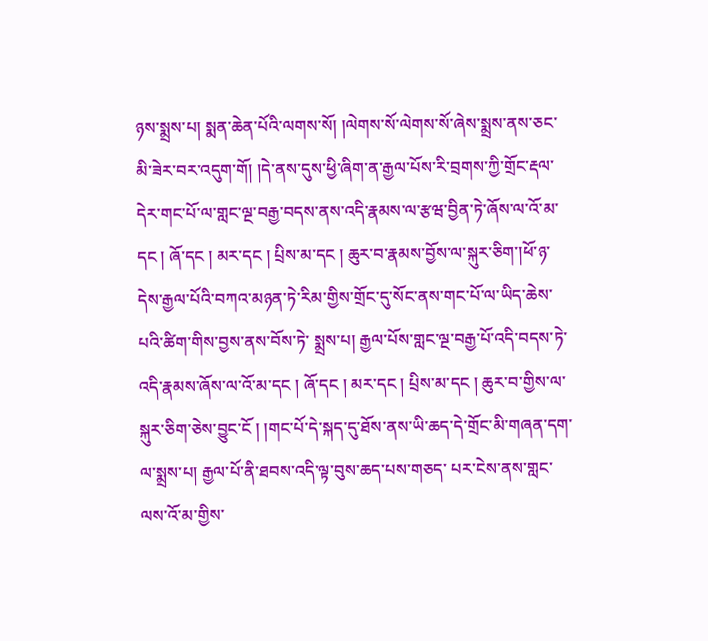ཉས་སྨྲས་པ། སྨན་ཆེན་པོའི་ལགས་སོ། །ལེགས་སོ་ལེགས་སོ་ཞེས་སྨྲས་ནས་ཅང་མི་ཟེར་བར་འདུག་གོ། །དེ་ནས་དུས་ཕྱི་ཞིག་ན་རྒྱལ་པོས་རི་བྲགས་ཀྱི་གྲོང་རྡལ་ དེར་གང་པོ་ལ་གླང་ལྔ་བརྒྱ་བདས་ནས་འདི་རྣམས་ལ་རྩཝ་བྱིན་ཏེ་ཞོས་ལ་འོ་མ་དང ། ཞོ་དང ། མར་དང ། པྲིས་མ་དང ། ཆུར་བ་རྣམས་བྱོས་ལ་སྐུར་ཅིག་།ཕོ་ཉ་དེས་རྒྱལ་པོའི་བཀའ་མཉན་ཏེ་རིམ་གྱིས་གྲོང་དུ་སོང་ནས་གང་པོ་ལ་ཡིད་ཆེས་པའི་ཚིག་གིས་བྱས་ནས་བོས་ཏེ་ སྨྲས་པ། རྒྱལ་པོས་གླང་ལྔ་བརྒྱ་པོ་འདི་བདས་ཏེ་འདི་རྣམས་ཞོས་ལ་འོ་མ་དང ། ཞོ་དང ། མར་དང ། པྲིས་མ་དང ། ཆུར་བ་གྱིས་ལ་སྐུར་ཅིག་ཅེས་བྱུང་ངོ ། །གང་པོ་དེ་སྐད་དུ་ཐོས་ནས་ཡི་ཆད་དེ་གྲོང་མི་གཞན་དག་ལ་སྨྲས་པ། རྒྱལ་པོ་ནི་ཐབས་འདི་ལྟ་བུས་ཆད་པས་གཅད་ པར་ངེས་ནས་གླང་ལས་འོ་མ་གྱིས་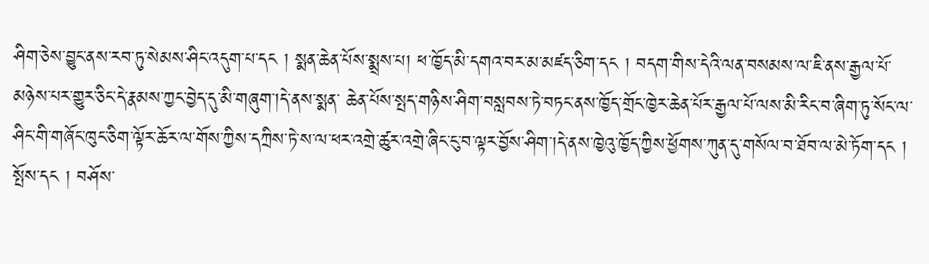ཤིག་ཅེས་བྱུང་ནས་རབ་ཏུ་སེམས་ཤིང་འདུག་པ་དང ། སྨན་ཆེན་པོས་སྨྲས་པ། ཕ་ཁྱོད་མི་དགའ་བར་མ་མཛད་ཅིག་དང ། བདག་གིས་དེའི་ལན་བསམས་ལ་ཇི་ནས་རྒྱལ་པོ་མཉེས་པར་གྱུར་ཅིང་དེ་རྣམས་ཀྱང་བྱེད་དུ་མི་གཞུག་།དེ་ནས་སྨན་ ཆེན་པོས་སྤད་གཉིས་ཤིག་བསླབས་ཏེ་བཏང་ནས་ཁྱོད་གྲོང་ཁྱེར་ཆེན་པོར་རྒྱལ་པོ་ལས་མི་རིང་བ་ཞིག་ཏུ་སོང་ལ་ཤིང་གི་གཞོང་ཁུང་ཅིག་ལྟོར་ཆོར་ལ་གོས་ཀྱིས་དཀྲིས་ཏེ་ས་ལ་ཕར་འགྲེ་ཚུར་འགྲེ་ཞིང་ངུ་བ་ལྟར་བྱོས་ཤིག་།དེ་ནས་ཁྱེའུ་ཁྱོད་ཀྱིས་ཕྱོགས་ཀུན་དུ་གསོལ་བ་ཐོབ་ལ་མེ་ཏོག་དང ། སྤོས་དང ། བཤོས་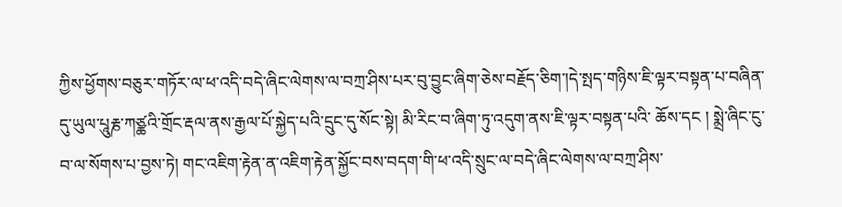ཀྱིས་ཕྱོགས་བཅུར་གཏོར་ལ་ཕ་འདི་བདེ་ཞིང་ལེགས་ལ་བཀྲ་ཤིས་པར་བུ་བྱུང་ཞིག་ཅེས་བརྗོད་ཅིག་།དེ་སྤད་གཉིས་ཇི་ལྟར་བསྟན་པ་བཞིན་དུ་ཡུལ་པཱུརྞ་ཀཙྪའི་གྲོང་རྡལ་ནས་རྒྱལ་པོ་སྐྱེད་པའི་དྲུང་དུ་སོང་སྟེ། མི་རིང་བ་ཞིག་ཏུ་འདུག་ནས་ཇི་ལྟར་བསྟན་པའི་ ཆོས་དང ། སྨྲེ་ཞིང་ངུ་བ་ལ་སོགས་པ་བྱས་ཏེ། གང་འཇིག་རྟེན་ན་འཇིག་རྟེན་སྐྱོང་བས་བདག་གི་ཕ་འདི་སྲུང་ལ་བདེ་ཞིང་ལེགས་ལ་བཀྲ་ཤིས་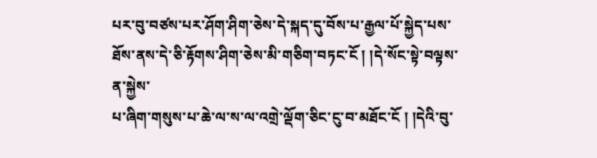པར་བུ་བཙས་པར་ཤོག་ཤིག་ཅེས་དེ་སྐད་དུ་བོས་པ་རྒྱལ་པོ་སྐྱེད་པས་ཐོས་ནས་དེ་ཅི་རྟོགས་ཤིག་ཅེས་མི་གཅིག་བཏང་ངོ ། །དེ་སོང་སྟེ་བལྟས་ན་སྐྱེས་
པ་ཞིག་གསུས་པ་ཆེ་ལ་ས་ལ་འགྲེ་ལྡོག་ཅིང་ངུ་བ་མཐོང་ངོ ། །དེའི་བུ་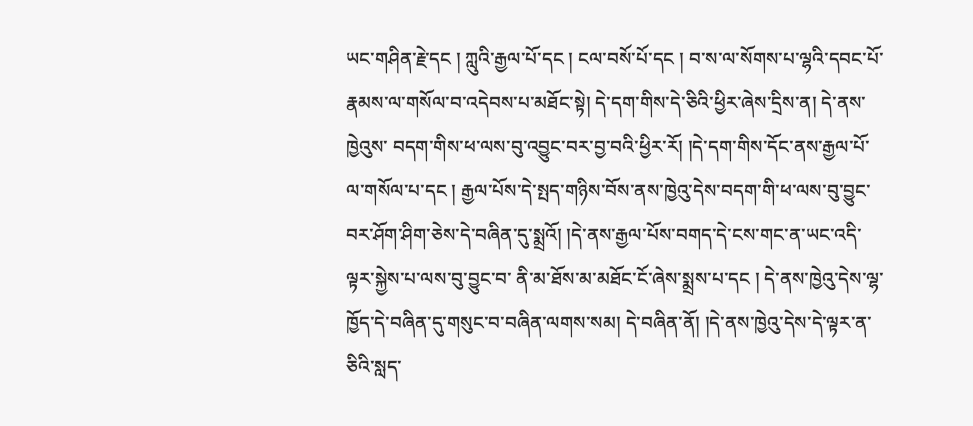ཡང་གཤིན་རྗེ་དང ། ཀླུའི་རྒྱལ་པོ་དང ། ངལ་བསོ་པོ་དང ། བ་ས་ལ་སོགས་པ་ལྷའི་དབང་པོ་རྣམས་ལ་གསོལ་བ་འདེབས་པ་མཐོང་སྟེ། དེ་དག་གིས་དེ་ཅིའི་ཕྱིར་ཞེས་དྲིས་ན། དེ་ནས་ཁྱེའུས་ བདག་གིས་ཕ་ལས་བུ་འབྱུང་བར་བྱ་བའི་ཕྱིར་རོ། །དེ་དག་གིས་དོང་ནས་རྒྱལ་པོ་ལ་གསོལ་པ་དང ། རྒྱལ་པོས་དེ་སྤད་གཉིས་བོས་ནས་ཁྱེའུ་དེས་བདག་གི་ཕ་ལས་བུ་བྱུང་བར་ཤོག་ཤིག་ཅེས་དེ་བཞིན་དུ་སྨྲའོ། །དེ་ནས་རྒྱལ་པོས་བགད་དེ་ངས་གང་ན་ཡང་འདི་ལྟར་སྐྱེས་པ་ལས་བུ་བྱུང་བ་ ནི་མ་ཐོས་མ་མཐོང་ངོ་ཞེས་སྨྲས་པ་དང ། དེ་ནས་ཁྱེའུ་དེས་ལྷ་ཁྱོད་དེ་བཞིན་དུ་གསུང་བ་བཞིན་ལགས་སམ། དེ་བཞིན་ནོ། །དེ་ནས་ཁྱེའུ་དེས་དེ་ལྟར་ན་ཅིའི་སླད་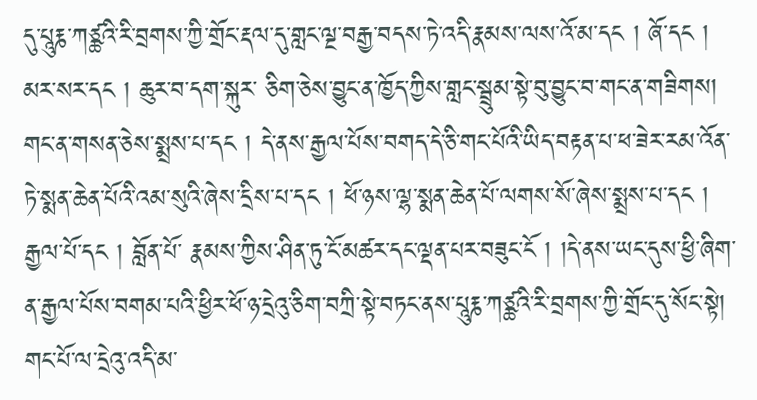དུ་པཱུརྞ་ཀཙྪའི་རི་བྲགས་ཀྱི་གྲོང་རྡལ་དུ་གླང་ལྔ་བརྒྱ་བདས་ཏེ་འདི་རྣམས་ལས་འོ་མ་དང ། ཞོ་དང ། མར་སར་དང ། ཆུར་བ་དག་སྐུར་ ཅིག་ཅེས་བྱུང་ན་ཁྱོད་ཀྱིས་གླང་སྦྲུམ་སྟེ་བུ་བྱུང་བ་གང་ན་གཟིགས། གང་ན་གསན་ཅེས་སྨྲས་པ་དང ། དེ་ནས་རྒྱལ་པོས་བགད་དེ་ཅི་གང་པོའི་ཡིད་བརྟན་པ་ཕ་ཟེར་རམ་འོན་ཏེ་སྨན་ཆེན་པོའི་འམ་སུའི་ཞེས་དྲིས་པ་དང ། ཕོ་ཉས་ལྷ་སྨན་ཆེན་པོ་ལགས་སོ་ཞེས་སྨྲས་པ་དང ། རྒྱལ་པོ་དང ། བློན་པོ་ རྣམས་ཀྱིས་ཤིན་ཏུ་ངོ་མཚར་དང་ལྡན་པར་བཟུང་ངོ ། །དེ་ནས་ཡང་དུས་ཕྱི་ཞིག་ན་རྒྱལ་པོས་བགམ་པའི་ཕྱིར་ཕོ་ཉ་དྲེའུ་ཅིག་བཀྲི་སྟེ་བཏང་ནས་པཱུརྞ་ཀཙྪའི་རི་བྲགས་ཀྱི་གྲོང་དུ་སོང་སྟེ། གང་པོ་ལ་དྲེའུ་འདི་མ་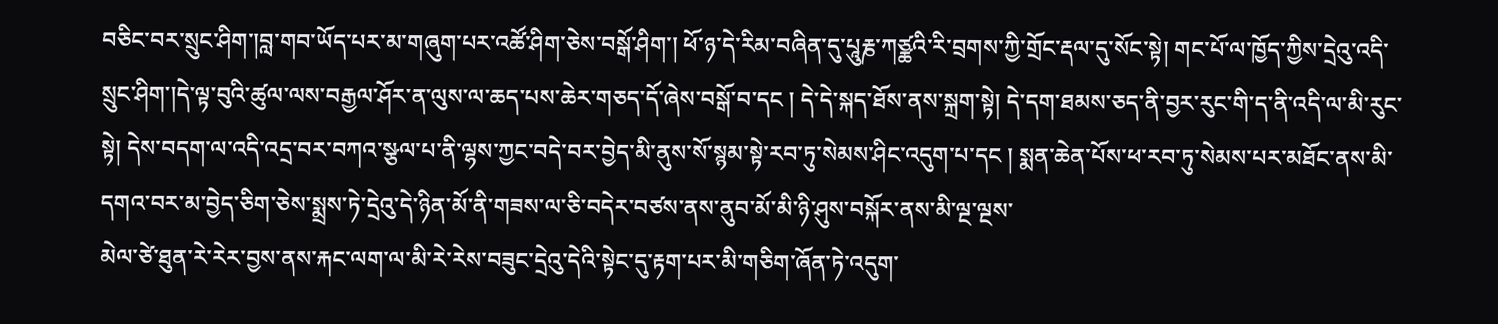བཅིང་བར་སྲུང་ཤིག་།བླ་གབ་ཡོད་པར་མ་གཞུག་པར་འཚོ་ཤིག་ཅེས་བསྒོ་ཤིག་། ཕོ་ཉ་དེ་རིམ་བཞིན་དུ་པཱུརྞ་ཀཙྪའི་རི་བྲགས་ཀྱི་གྲོང་རྡལ་དུ་སོང་སྟེ། གང་པོ་ལ་ཁྱོད་ཀྱིས་དྲེའུ་འདི་སྲུང་ཤིག་།དེ་ལྟ་བུའི་ཚུལ་ལས་བརྒྱལ་ཤོར་ན་ལུས་ལ་ཆད་པས་ཆེར་གཅད་དོ་ཞེས་བསྒོ་བ་དང ། དེ་དེ་སྐད་ཐོས་ནས་སྐྲག་སྟེ། དེ་དག་ཐམས་ཅད་ནི་བྱར་རུང་གི་ད་ནི་འདི་ལ་མི་རུང་སྟེ། དེས་བདག་ལ་འདི་འདྲ་བར་བཀའ་སྩལ་པ་ནི་ལྷས་ཀྱང་བདེ་བར་བྱེད་མི་ནུས་སོ་སྙམ་སྟེ་རབ་ཏུ་སེམས་ཤིང་འདུག་པ་དང ། སྨན་ཆེན་པོས་ཕ་རབ་ཏུ་སེམས་པར་མཐོང་ནས་མི་དགའ་བར་མ་བྱེད་ཅིག་ཅེས་སྨྲས་ཏེ་དྲེའུ་དེ་ཉིན་མོ་ནི་གཟས་ལ་ཅི་བདེར་བཙས་ནས་ནུབ་མོ་མི་ཉི་ཤུས་བསྐོར་ནས་མི་ལྔ་ལྔས་
མེལ་ཙེ་ཐུན་རེ་རེར་བྱས་ནས་རྐང་ལག་ལ་མི་རེ་རེས་བཟུང་དྲེའུ་དེའི་སྟེང་དུ་རྟག་པར་མི་གཅིག་ཞོན་ཏེ་འདུག་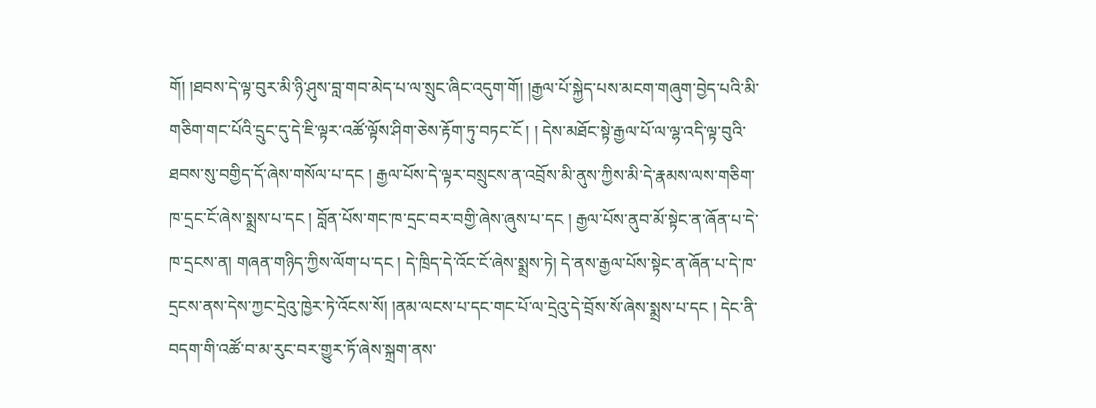གོ། །ཐབས་དེ་ལྟ་བུར་མི་ཉི་ཤུས་བླ་གབ་མེད་པ་ལ་སྲུང་ཞིང་འདུག་གོ། །རྒྱལ་པོ་སྐྱེད་པས་མངག་གཞུག་བྱེད་པའི་མི་གཅིག་གང་པོའི་དྲུང་དུ་དེ་ཇི་ལྟར་འཚོ་ལྟོས་ཤིག་ཅེས་རྟོག་ཏུ་བཏང་ངོ ། ། དེས་མཐོང་སྟེ་རྒྱལ་པོ་ལ་ལྷ་འདི་ལྟ་བུའི་ཐབས་སུ་བགྱིད་དོ་ཞེས་གསོལ་པ་དང ། རྒྱལ་པོས་དེ་ལྟར་བསྲུངས་ན་འབྲོས་མི་ནུས་ཀྱིས་མི་དེ་རྣམས་ལས་གཅིག་ཁ་དྲང་ངོ་ཞེས་སྨྲས་པ་དང ། བློན་པོས་གང་ཁ་དྲང་བར་བགྱི་ཞེས་ཞུས་པ་དང ། རྒྱལ་པོས་ནུབ་མོ་སྟེང་ན་ཞོན་པ་དེ་ཁ་དྲངས་ན། གཞན་གཉིད་ཀྱིས་ལོག་པ་དང ། དེ་ཁྲིད་དེ་འོང་ངོ་ཞེས་སྨྲས་ཏེ། དེ་ནས་རྒྱལ་པོས་སྟེང་ན་ཞོན་པ་དེ་ཁ་དྲངས་ནས་དེས་ཀྱང་དྲེའུ་ཁྱེར་ཏེ་འོངས་སོ། །ནམ་ལངས་པ་དང་གང་པོ་ལ་དྲེའུ་དེ་བྲོས་སོ་ཞེས་སྨྲས་པ་དང ། དེང་ནི་བདག་གི་འཚོ་བ་མ་རུང་བར་གྱུར་ཏོ་ཞེས་སྐྲག་ནས་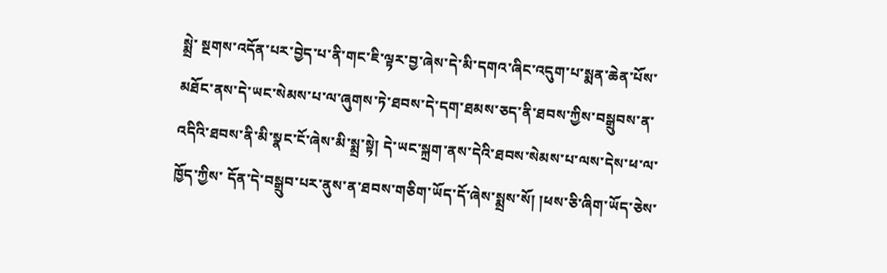སྨྲེ་ སྔགས་འདོན་པར་བྱེད་པ་ནི་གང་ཇི་ལྟར་བྱ་ཞེས་དེ་མི་དགའ་ཞིང་འདུག་པ་སྨན་ཆེན་པོས་མཐོང་ནས་དེ་ཡང་སེམས་པ་ལ་ཞུགས་ཏེ་ཐབས་དེ་དག་ཐམས་ཅད་ནི་ཐབས་ཀྱིས་བསྒྲུབས་ན་འདིའི་ཐབས་ནི་མི་སྣང་ངོ་ཞེས་མི་སྨྲ་སྟེ། དེ་ཡང་སྐྲག་ནས་དེའི་ཐབས་སེམས་པ་ལས་དེས་ཕ་ལ་ཁྱོད་ཀྱིས་ དོན་དེ་བསྒྲུབ་པར་ནུས་ན་ཐབས་གཅིག་ཡོད་དོ་ཞེས་སྨྲས་སོ། །ཕས་ཅི་ཞིག་ཡོད་ཅེས་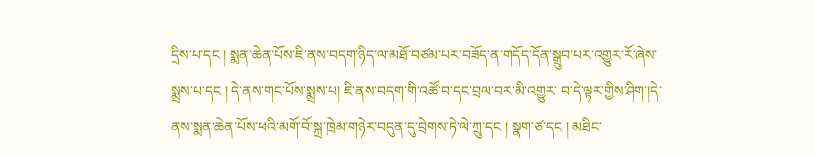དྲིས་པ་དང ། སྨན་ཆེན་པོས་ཇི་ནས་བདག་ཉིད་ལ་མཐོ་བཙམ་པར་བཟོད་ན་གདོད་དོན་སྒྲུབ་པར་འགྱུར་རོ་ཞེས་སྨྲས་པ་དང ། དེ་ནས་གང་པོས་སྨྲས་པ། ཇི་ནས་བདག་གི་འཚོ་བ་དང་བྲལ་བར་མི་འགྱུར་ བ་དེ་ལྟར་གྱིས་ཤིག་།དེ་ནས་སྨན་ཆེན་པོས་ཕའི་མགོ་བོ་སྐྲ་ཁྲེམ་གཉེར་བདུན་དུ་བྲེགས་ཏེ་ལེ་ཀྲུ་དང ། སྣག་ཙ་དང ། མཐིང་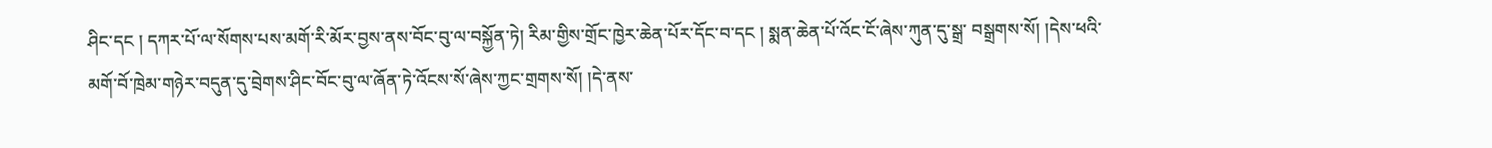ཤིང་དང ། དཀར་པོ་ལ་སོགས་པས་མགོ་རི་མོར་བྱས་ནས་བོང་བུ་ལ་བསྐྱོན་ཏེ། རིམ་གྱིས་གྲོང་ཁྱེར་ཆེན་པོར་དོང་བ་དང ། སྨན་ཆེན་པོ་འོང་ངོ་ཞེས་ཀུན་དུ་སྒྲ་ བསྒྲགས་སོ། །དེས་ཕའི་མགོ་བོ་ཁྲེམ་གཉེར་བདུན་དུ་བྲེགས་ཤིང་བོང་བུ་ལ་ཞོན་ཏེ་འོངས་སོ་ཞེས་ཀྱང་གྲགས་སོ། །དེ་ནས་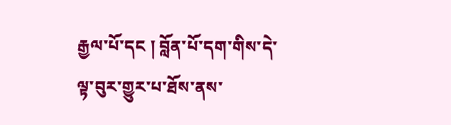རྒྱལ་པོ་དང ། བློན་པོ་དག་གིས་དེ་ལྟ་བུར་གྱུར་པ་ཐོས་ནས་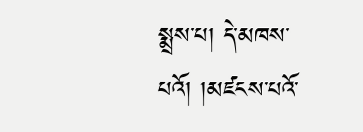སྨྲས་པ། དེ་མཁས་པའོ། །མཛངས་པའོ་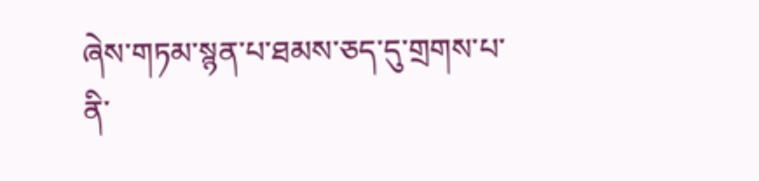ཞེས་གཏམ་སྙན་པ་ཐམས་ཅད་དུ་གྲགས་པ་ནི་